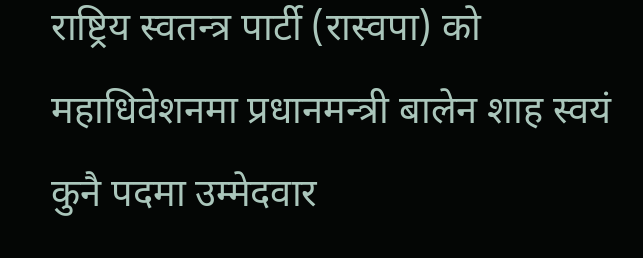राष्ट्रिय स्वतन्त्र पार्टी (रास्वपा) को महाधिवेशनमा प्रधानमन्त्री बालेन शाह स्वयं कुनै पदमा उम्मेदवार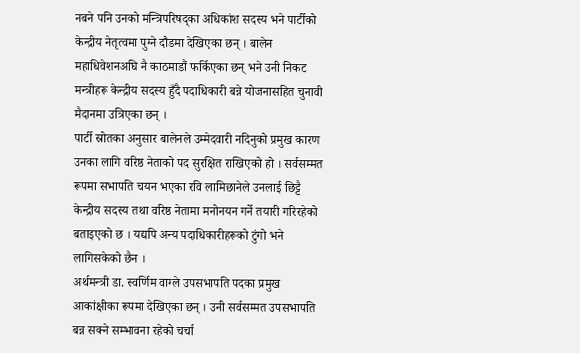नबने पनि उनको मन्त्रिपरिषद्का अधिकांश सदस्य भने पार्टीको केन्द्रीय नेतृत्वमा पुग्ने दौडमा देखिएका छन् । बालेन महाधिवेशनअघि नै काठमाडौं फर्किएका छन् भने उनी निकट मन्त्रीहरू केन्द्रीय सदस्य हुँदै पदाधिकारी बन्ने योजनासहित चुनावी मैदानमा उत्रिएका छन् ।
पार्टी स्रोतका अनुसार बालेनले उम्मेदवारी नदिनुको प्रमुख कारण उनका लागि वरिष्ठ नेताको पद सुरक्षित राखिएको हो । सर्वसम्मत रूपमा सभापति चयन भएका रवि लामिछानेले उनलाई छिट्टै केन्द्रीय सदस्य तथा वरिष्ठ नेतामा मनोनयन गर्ने तयारी गरिरहेको बताइएको छ । यद्यपि अन्य पदाधिकारीहरूको टुंगो भने लागिसकेको छैन ।
अर्थमन्त्री डा. स्वर्णिम वाग्ले उपसभापति पदका प्रमुख आकांक्षीका रूपमा देखिएका छन् । उनी सर्वसम्मत उपसभापति बन्न सक्ने सम्भावना रहेको चर्चा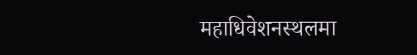महाधिवेशनस्थलमा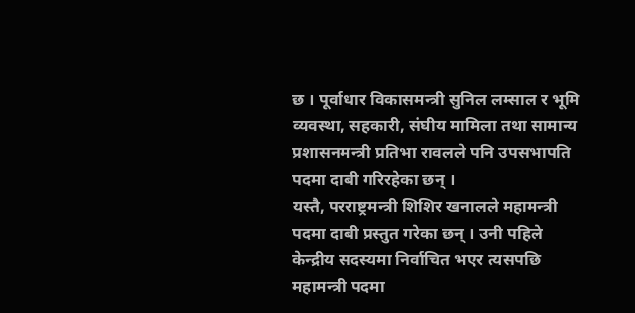छ । पूर्वाधार विकासमन्त्री सुनिल लम्साल र भूमि व्यवस्था, सहकारी, संघीय मामिला तथा सामान्य प्रशासनमन्त्री प्रतिभा रावलले पनि उपसभापति पदमा दाबी गरिरहेका छन् ।
यस्तै, परराष्ट्रमन्त्री शिशिर खनालले महामन्त्री पदमा दाबी प्रस्तुत गरेका छन् । उनी पहिले केन्द्रीय सदस्यमा निर्वाचित भएर त्यसपछि महामन्त्री पदमा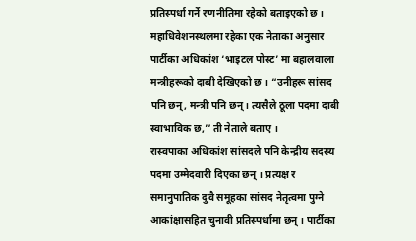प्रतिस्पर्धा गर्ने रणनीतिमा रहेको बताइएको छ ।
महाधिवेशनस्थलमा रहेका एक नेताका अनुसार पार्टीका अधिकांश ‘भाइटल पोस्ट’ मा बहालवाला मन्त्रीहरूको दाबी देखिएको छ । “उनीहरू सांसद पनि छन्, मन्त्री पनि छन् । त्यसैले ठूला पदमा दाबी स्वाभाविक छ,” ती नेताले बताए ।
रास्वपाका अधिकांश सांसदले पनि केन्द्रीय सदस्य पदमा उम्मेदवारी दिएका छन् । प्रत्यक्ष र समानुपातिक दुवै समूहका सांसद नेतृत्वमा पुग्ने आकांक्षासहित चुनावी प्रतिस्पर्धामा छन् । पार्टीका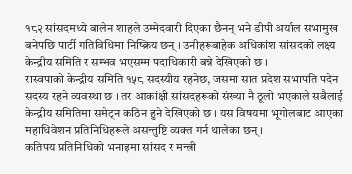१८२ सांसदमध्ये बालेन शाहले उम्मेदवारी दिएका छैनन् भने डीपी अर्याल सभामुख बनेपछि पार्टी गतिविधिमा निष्क्रिय छन् । उनीहरूबाहेक अधिकांश सांसदको लक्ष्य केन्द्रीय समिति र सम्भव भएसम्म पदाधिकारी बन्ने देखिएको छ ।
रास्वपाको केन्द्रीय समिति १५८ सदस्यीय रहनेछ, जसमा सात प्रदेश सभापति पदेन सदस्य रहने व्यवस्था छ । तर आकांक्षी सांसदहरूको संख्या नै ठूलो भएकाले सबैलाई केन्द्रीय समितिमा समेट्न कठिन हुने देखिएको छ । यस विषयमा भूगोलबाट आएका महाधिवेशन प्रतिनिधिहरूले असन्तुष्टि व्यक्त गर्न थालेका छन् ।
कतिपय प्रतिनिधिको भनाइमा सांसद र मन्त्री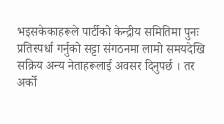भइसकेकाहरूले पार्टीको केन्द्रीय समितिमा पुनः प्रतिस्पर्धा गर्नुको सट्टा संगठनमा लामो समयदेखि सक्रिय अन्य नेताहरूलाई अवसर दिनुपर्छ । तर अर्को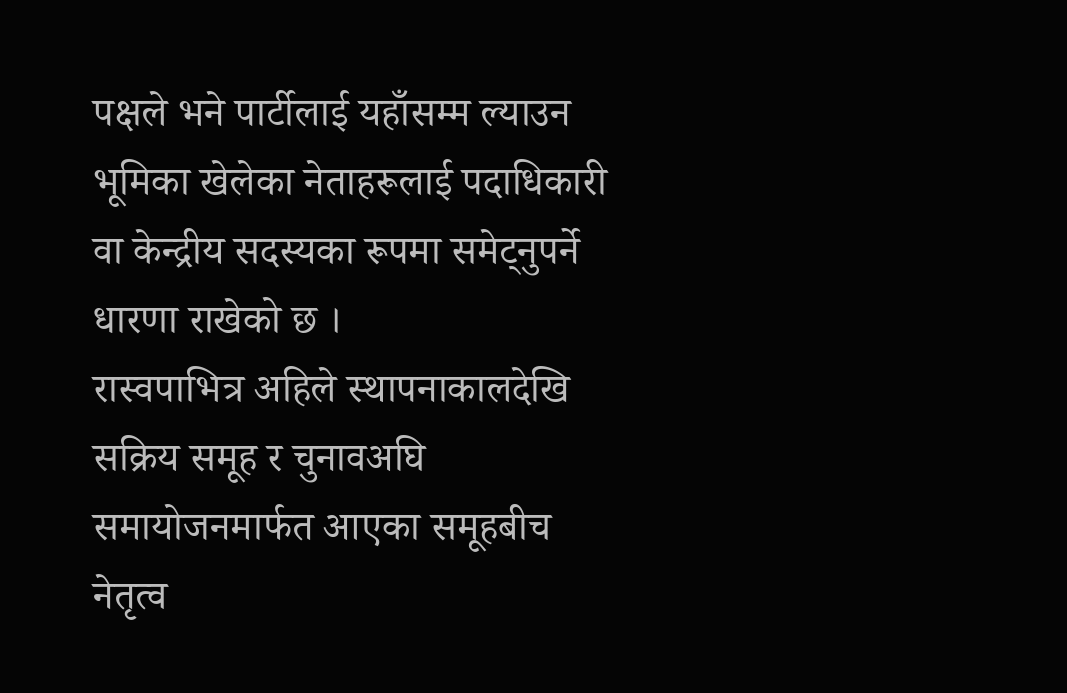पक्षले भने पार्टीलाई यहाँसम्म ल्याउन भूमिका खेलेका नेताहरूलाई पदाधिकारी वा केन्द्रीय सदस्यका रूपमा समेट्नुपर्ने धारणा राखेको छ ।
रास्वपाभित्र अहिले स्थापनाकालदेखि सक्रिय समूह र चुनावअघि समायोजनमार्फत आएका समूहबीच नेतृत्व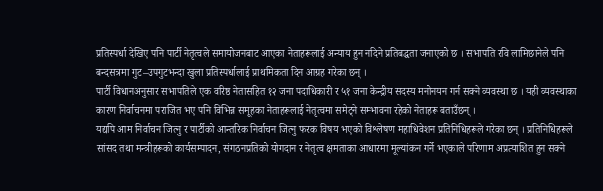प्रतिस्पर्धा देखिए पनि पार्टी नेतृत्वले समायोजनबाट आएका नेताहरूलाई अन्याय हुन नदिने प्रतिबद्धता जनाएको छ । सभापति रवि लामिछानेले पनि बन्दसत्रमा गुट–उपगुटभन्दा खुला प्रतिस्पर्धालाई प्राथमिकता दिन आग्रह गरेका छन् ।
पार्टी विधानअनुसार सभापतिले एक वरिष्ठ नेतासहित १२ जना पदाधिकारी र ५१ जना केन्द्रीय सदस्य मनोनयन गर्न सक्ने व्यवस्था छ । यही व्यवस्थाका कारण निर्वाचनमा पराजित भए पनि विभिन्न समूहका नेताहरूलाई नेतृत्वमा समेट्ने सम्भावना रहेको नेताहरू बताउँछन् ।
यद्यपि आम निर्वाचन जित्नु र पार्टीको आन्तरिक निर्वाचन जित्नु फरक विषय भएको विश्लेषण महाधिवेशन प्रतिनिधिहरूले गरेका छन् । प्रतिनिधिहरूले सांसद तथा मन्त्रीहरूको कार्यसम्पादन, संगठनप्रतिको योगदान र नेतृत्व क्षमताका आधारमा मूल्यांकन गर्ने भएकाले परिणाम अप्रत्याशित हुन सक्ने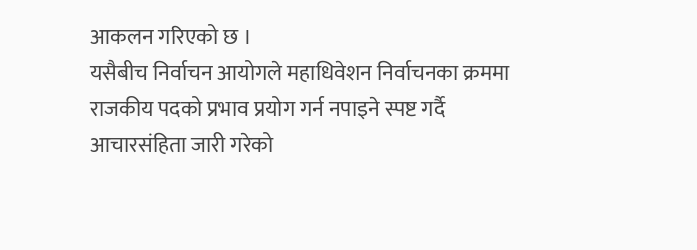आकलन गरिएको छ ।
यसैबीच निर्वाचन आयोगले महाधिवेशन निर्वाचनका क्रममा राजकीय पदको प्रभाव प्रयोग गर्न नपाइने स्पष्ट गर्दै आचारसंहिता जारी गरेको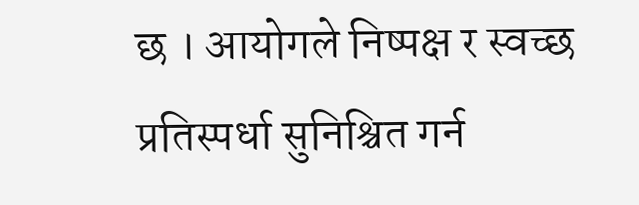छ । आयोगले निष्पक्ष र स्वच्छ प्रतिस्पर्धा सुनिश्चित गर्न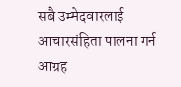सबै उम्मेदवारलाई आचारसंहिता पालना गर्न आग्रह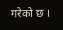गरेको छ ।